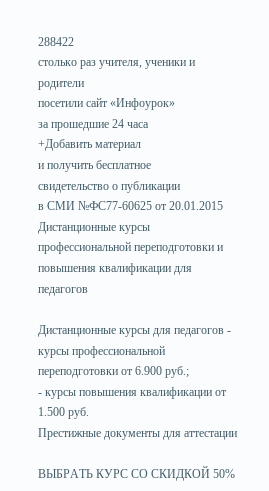288422
столько раз учителя, ученики и родители
посетили сайт «Инфоурок»
за прошедшие 24 часа
+Добавить материал
и получить бесплатное
свидетельство о публикации
в СМИ №ФС77-60625 от 20.01.2015
Дистанционные курсы профессиональной переподготовки и повышения квалификации для педагогов

Дистанционные курсы для педагогов - курсы профессиональной переподготовки от 6.900 руб.;
- курсы повышения квалификации от 1.500 руб.
Престижные документы для аттестации

ВЫБРАТЬ КУРС СО СКИДКОЙ 50%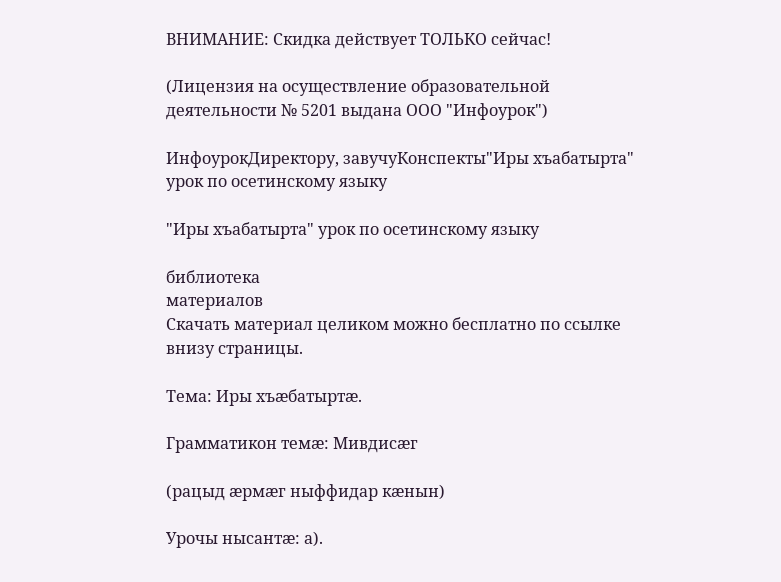ВНИМАНИЕ: Скидка действует ТОЛЬКО сейчас!

(Лицензия на осуществление образовательной деятельности № 5201 выдана ООО "Инфоурок")

ИнфоурокДиректору, завучуКонспекты"Иры хъабатырта" урок по осетинскому языку

"Иры хъабатырта" урок по осетинскому языку

библиотека
материалов
Скачать материал целиком можно бесплатно по ссылке внизу страницы.

Тема: Иры хъæбатыртæ.

Грамматикон темæ: Мивдисæг

(рацыд æрмæг ныффидар кæнын)

Урочы нысантæ: а).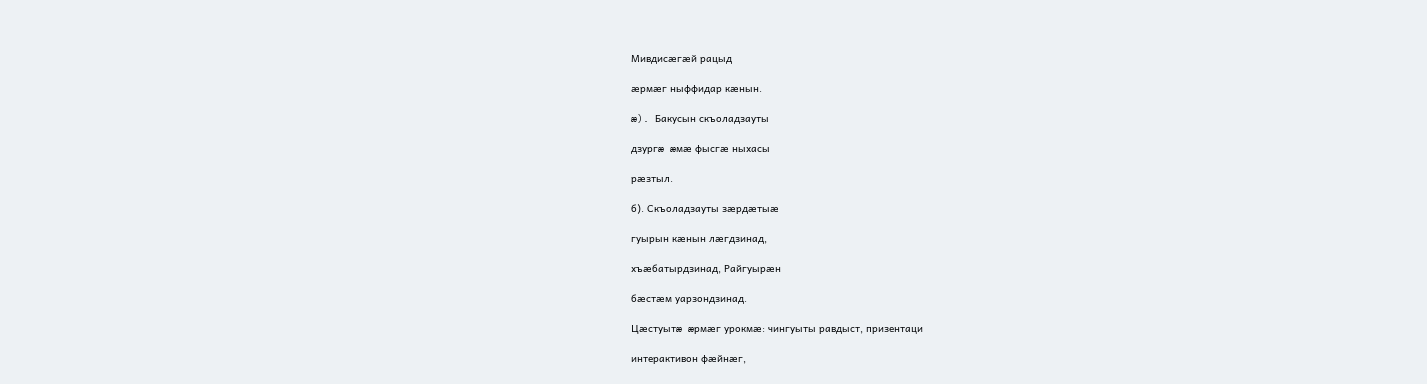Мивдисæгæй рацыд

æрмæг ныффидар кæнын.

æ). Бакусын скъоладзауты

дзургæ æмæ фысгæ ныхасы

рæзтыл.

б). Скъоладзауты зæрдæтыæ

гуырын кæнын лæгдзинад,

хъæбатырдзинад, Райгуырæн

бæстæм уарзондзинад.

Цæстуытæ æрмæг урокмæ: чингуыты равдыст, призентаци

интерактивон фæйнæг,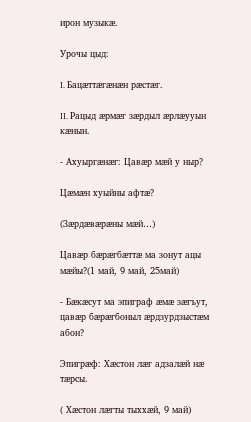ирон музыкæ.

Урочы цыд:

I. Бацæттæгæнæн рæстæг.

II. Рацыд æрмæг зæрдыл æрлæууын кæнын.

- Ахуыргæнæг: Цавæр мæй у ныр?

Цæмæн хуыйны афтæ?

(Зæрдæвæрæны мæй…)

Цавæр бæрæгбæттæ ма зонут ацы мæйы?(1 май, 9 май, 25май)

- Бæкæсут ма эпиграф æмæ зæгъут, цавæр бæрæгбоныл æрдзурдзыстæм абон?

Эпигрæф: Хæстон лæг адзалæй нæ тæрсы.

( Хæстон лæгты тыххæй, 9 май)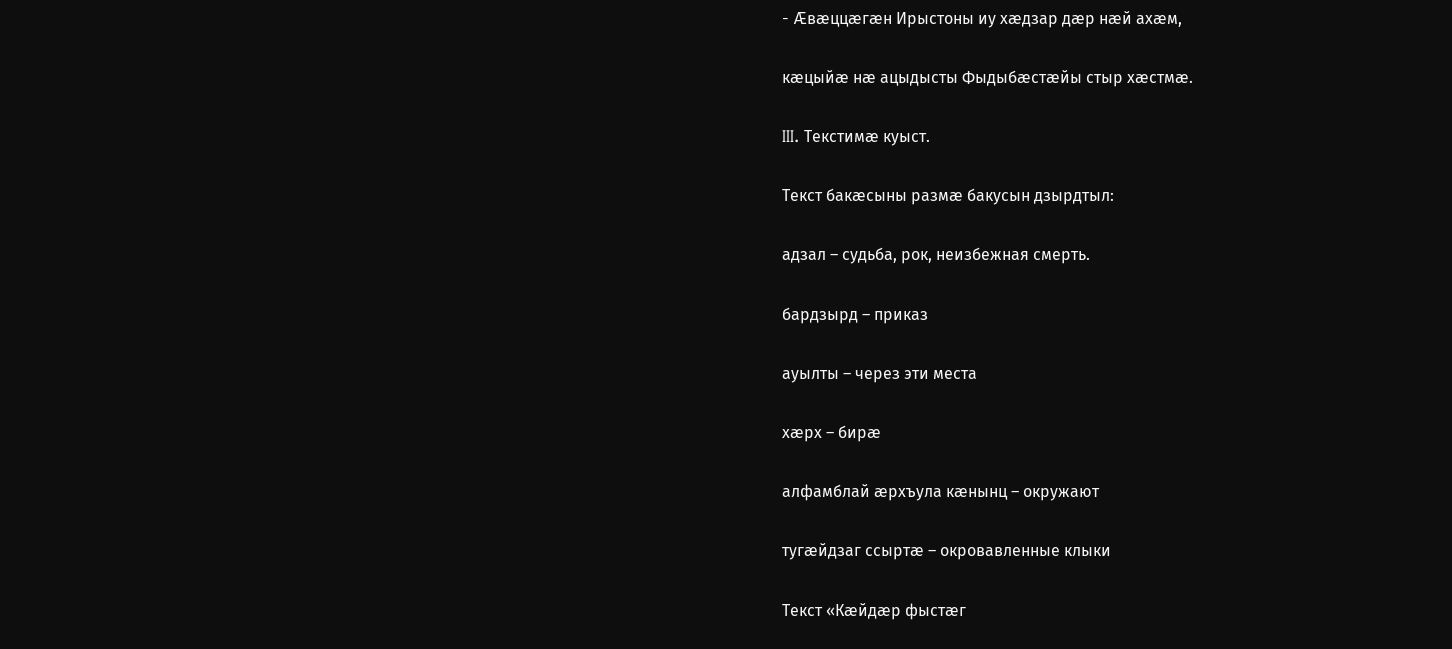- Æвæццæгæн Ирыстоны иу хæдзар дæр нæй ахæм,

кæцыйæ нæ ацыдысты Фыдыбæстæйы стыр хæстмæ.

III. Текстимæ куыст.

Текст бакæсыны размæ бакусын дзырдтыл:

адзал – судьба, рок, неизбежная смерть.

бардзырд – приказ

ауылты – через эти места

хæрх – бирæ

алфамблай æрхъула кæнынц – окружают

тугæйдзаг ссыртæ – окровавленные клыки

Текст «Кæйдæр фыстæг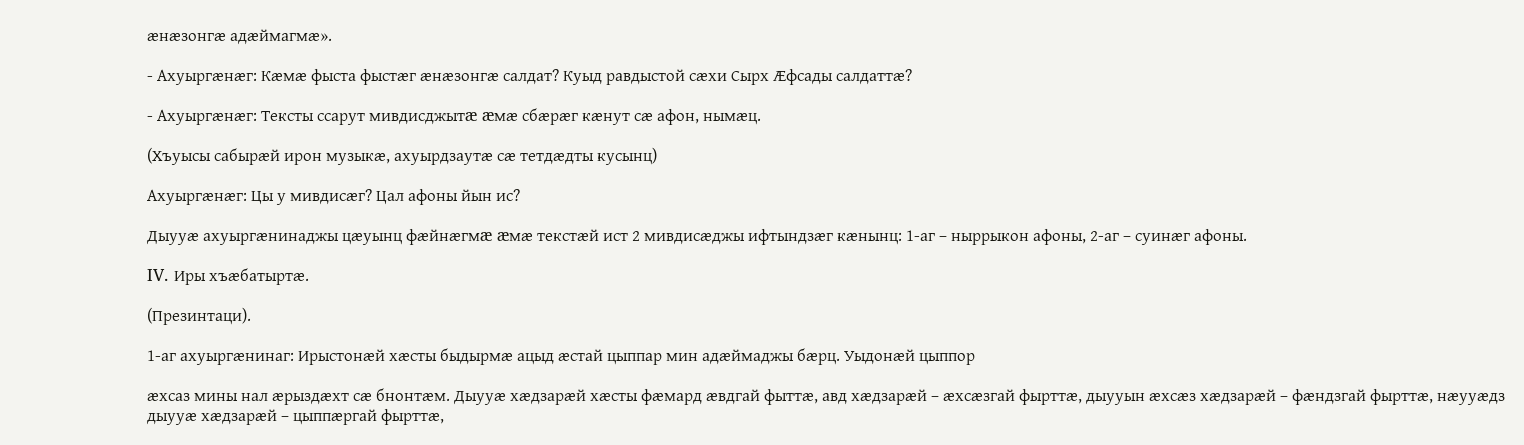æнæзонгæ адæймагмæ».

- Ахуыргæнæг: Кæмæ фыста фыстæг æнæзонгæ салдат? Куыд равдыстой сæхи Сырх Æфсады салдаттæ?

- Ахуыргæнæг: Тексты ссарут мивдисджытæ æмæ сбæрæг кæнут сæ афон, нымæц.

(Хъуысы сабырæй ирон музыкæ, ахуырдзаутæ сæ тетдæдты кусынц)

Ахуыргæнæг: Цы у мивдисæг? Цал афоны йын ис?

Дыууæ ахуыргæнинаджы цæуынц фæйнæгмæ æмæ текстæй ист 2 мивдисæджы ифтындзæг кæнынц: 1-аг – ныррыкон афоны, 2-аг – суинæг афоны.

IV. Иры хъæбатыртæ.

(Презинтаци).

1-аг ахуыргæнинаг: Ирыстонæй хæсты быдырмæ ацыд æстай цыппар мин адæймаджы бæрц. Уыдонæй цыппор

æхсаз мины нал æрыздæхт сæ бнонтæм. Дыууæ хæдзарæй хæсты фæмард æвдгай фыттæ, авд хæдзарæй – æхсæзгай фырттæ, дыууын æхсæз хæдзарæй – фæндзгай фырттæ, нæууæдз дыууæ хæдзарæй – цыппæргай фырттæ,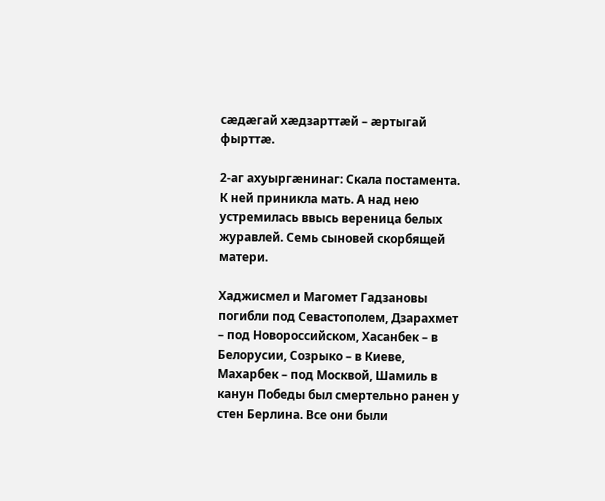сæдæгай хæдзарттæй – æртыгай фырттæ.

2-аг ахуыргæнинаг: Скала постамента. К ней приникла мать. А над нею устремилась ввысь вереница белых журавлей. Семь сыновей скорбящей матери.

Хаджисмел и Магомет Гадзановы погибли под Севастополем, Дзарахмет – под Новороссийском, Хасанбек – в Белорусии, Созрыко – в Киеве, Махарбек – под Москвой, Шамиль в канун Победы был смертельно ранен у стен Берлина. Все они были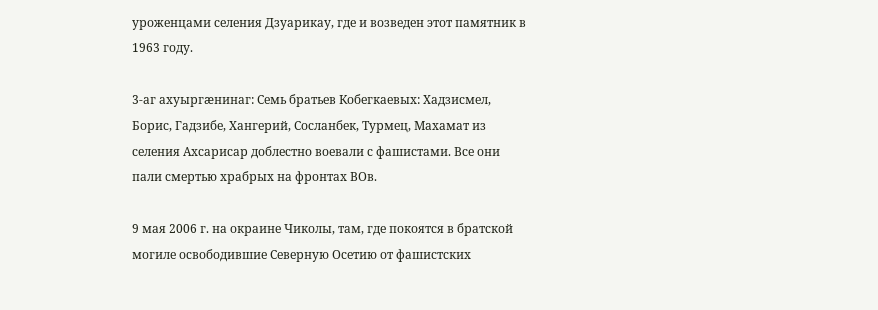уроженцами селения Дзуарикау, где и возведен этот памятник в 1963 году.

3-аг ахуыргæнинаг: Семь братьев Кобегкаевых: Хадзисмел, Борис, Гадзибе, Хангерий, Сосланбек, Турмец, Махамат из селения Ахсарисар доблестно воевали с фашистами. Все они пали смертью храбрых на фронтах ВОв.

9 мая 2006 г. на окраине Чиколы, там, где покоятся в братской могиле освободившие Северную Осетию от фашистских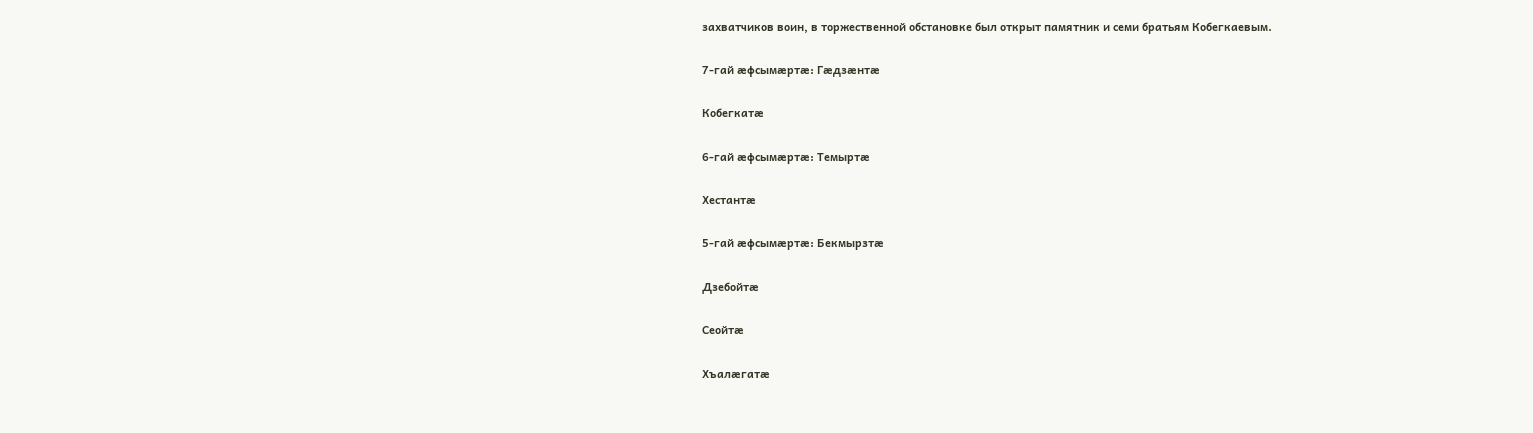захватчиков воин, в торжественной обстановке был открыт памятник и семи братьям Кобегкаевым.

7-гай æфсымæртæ: Гæдзæнтæ

Кобегкатæ

6-гай æфсымæртæ: Темыртæ

Хестантæ

5-гай æфсымæртæ: Бекмырзтæ

Дзебойтæ

Сеойтæ

Хъалæгатæ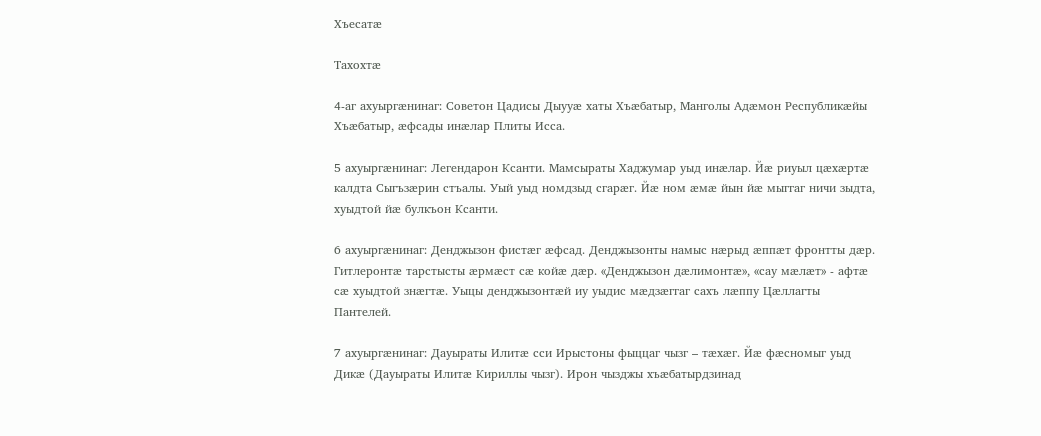Хъесатæ

Тахохтæ

4-аг ахуыргæнинаг: Советон Цадисы Дыууæ хаты Хъæбатыр, Манголы Адæмон Республикæйы Хъæбатыр, æфсады инæлар Плиты Исса.

5 ахуыргæнинаг: Легендарон Ксанти. Мамсыраты Хаджумар уыд инæлар. Йæ риуыл цæхæртæ калдта Сыгъзæрин стъалы. Уый уыд номдзыд сгарæг. Йæ ном æмæ йын йæ мыггаг ничи зыдта, хуыдтой йæ булкъон Ксанти.

6 ахуыргæнинаг: Денджызон фистæг æфсад. Денджызонты намыс нæрыд æппæт фронтты дæр. Гитлеронтæ тарстысты æрмæст сæ койæ дæр. «Денджызон дæлимонтæ», «сау мæлæт» - афтæ сæ хуыдтой знæгтæ. Уыцы денджызонтæй иу уыдис мæдзæггаг сахъ лæппу Цæллагты Пантелей.

7 ахуыргæнинаг: Дауыраты Илитæ сси Ирыстоны фыццаг чызг – тæхæг. Йæ фæсномыг уыд Дикæ (Дауыраты Илитæ Кириллы чызг). Ирон чызджы хъæбатырдзинад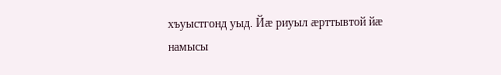хъуыстгонд уыд. Йæ риуыл æрттывтой йæ намысы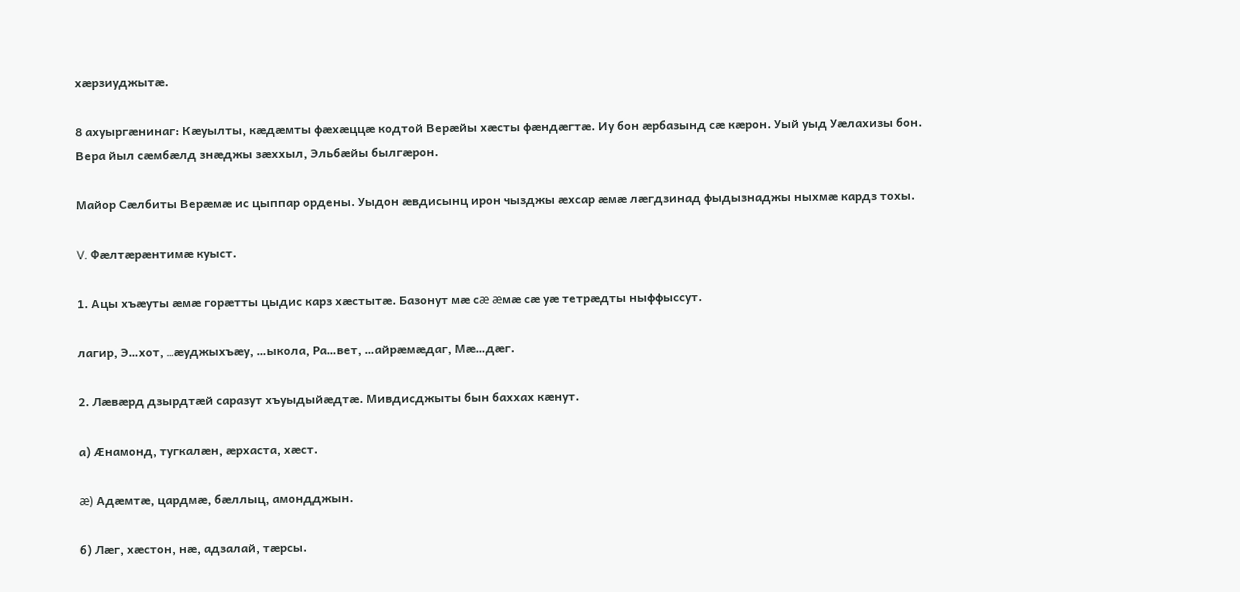хæрзиуджытæ.

8 ахуыргæнинаг: Кæуылты, кæдæмты фæхæццæ кодтой Верæйы хæсты фæндæгтæ. Иу бон æрбазынд сæ кæрон. Уый уыд Уæлахизы бон. Вера йыл сæмбæлд знæджы зæххыл, Эльбæйы былгæрон.

Майор Сæлбиты Верæмæ ис цыппар ордены. Уыдон æвдисынц ирон чызджы æхсар æмæ лæгдзинад фыдызнаджы ныхмæ кардз тохы.

V. Фæлтæрæнтимæ куыст.

1. Ацы хъæуты æмæ горæтты цыдис карз хæстытæ. Базонут мæ сæ æмæ сæ уæ тетрæдты ныффыссут.

лагир, Э…хот, …æуджыхъæу, …ыкола, Ра…вет, …айрæмæдаг, Мæ…дæг.

2. Лæвæрд дзырдтæй саразут хъуыдыйæдтæ. Мивдисджыты бын баххах кæнут.

а) Æнамонд, тугкалæн, æрхаста, хæст.

æ) Адæмтæ, цардмæ, бæллыц, амондджын.

б) Лæг, хæстон, нæ, адзалай, тæрсы.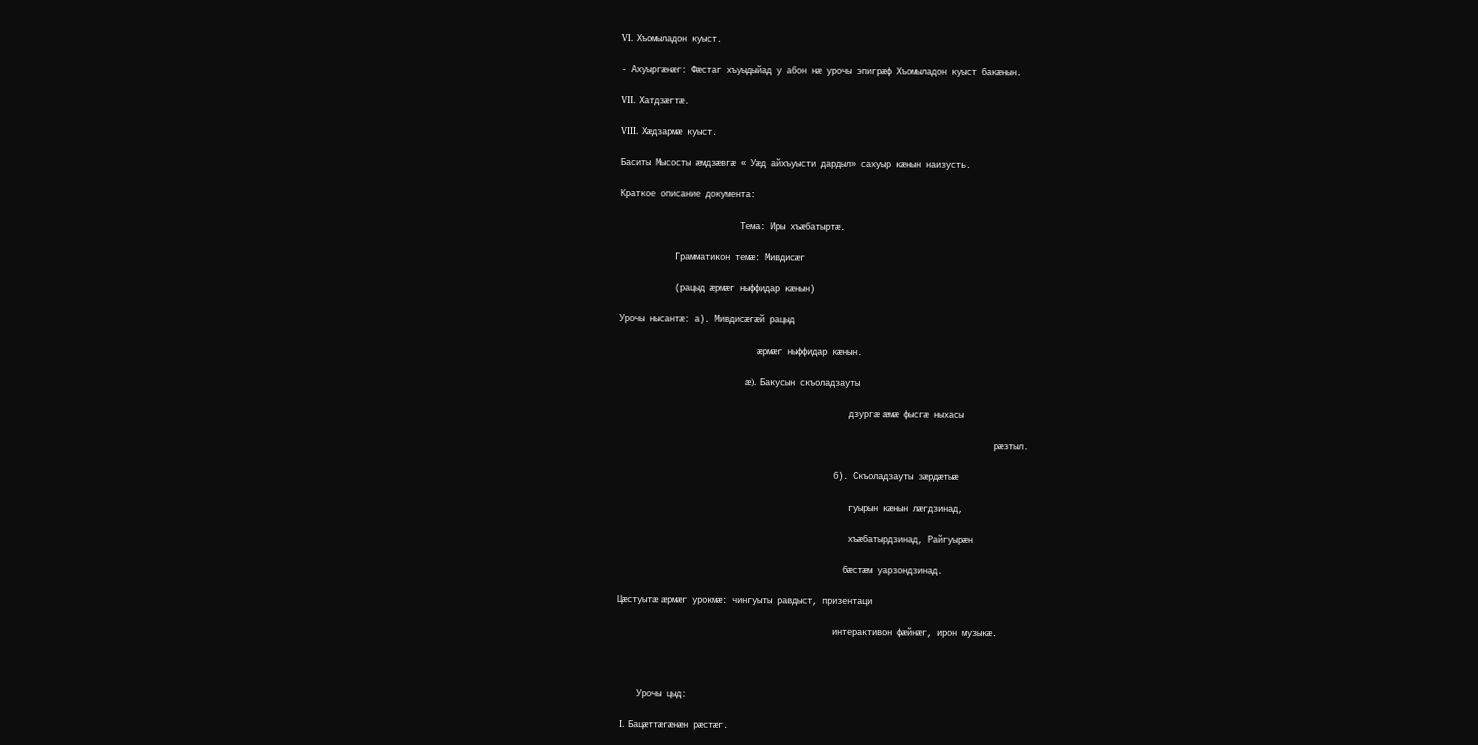VI. Хъомыладон куыст.

- Ахуыргæнæг: Фæстаг хъуыдыйад у абон нæ урочы эпигрæф Хъомыладон куыст бакæнын.

VII. Хатдзæгтæ.

VIII. Хæдзармæ куыст.

Баситы Мысосты æмдзæвгæ « Уæд айхъуысти дардыл» сахуыр кæнын наизусть.

Краткое описание документа:

                        Тема: Иры хъæбатыртæ.

           Грамматикон темæ: Мивдисæг

           (рацыд æрмæг ныффидар кæнын)

Урочы нысантæ: а). Мивдисæгæй рацыд

                                              æрмæг ныффидар кæнын.

                                          æ). Бакусын скъоладзауты

                                              дзургæ æмæ фысгæ ныхасы

                                                                           рæзтыл.

                                           б). Скъоладзауты зæрдæтыæ

                                              гуырын кæнын лæгдзинад,

                                              хъæбатырдзинад, Райгуырæн

                                             бæстæм уарзондзинад.

Цæстуытæ æрмæг урокмæ: чингуыты равдыст, призентаци

                                           интерактивон фæйнæг, ирон музыкæ.



    Урочы цыд:

 I. Бацæттæгæнæн рæстæг.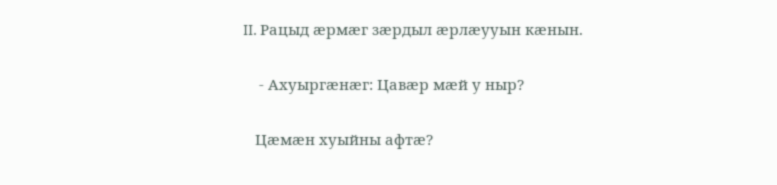II. Рацыд æрмæг зæрдыл æрлæууын кæнын.

    - Ахуыргæнæг: Цавæр мæй у ныр?

   Цæмæн хуыйны афтæ?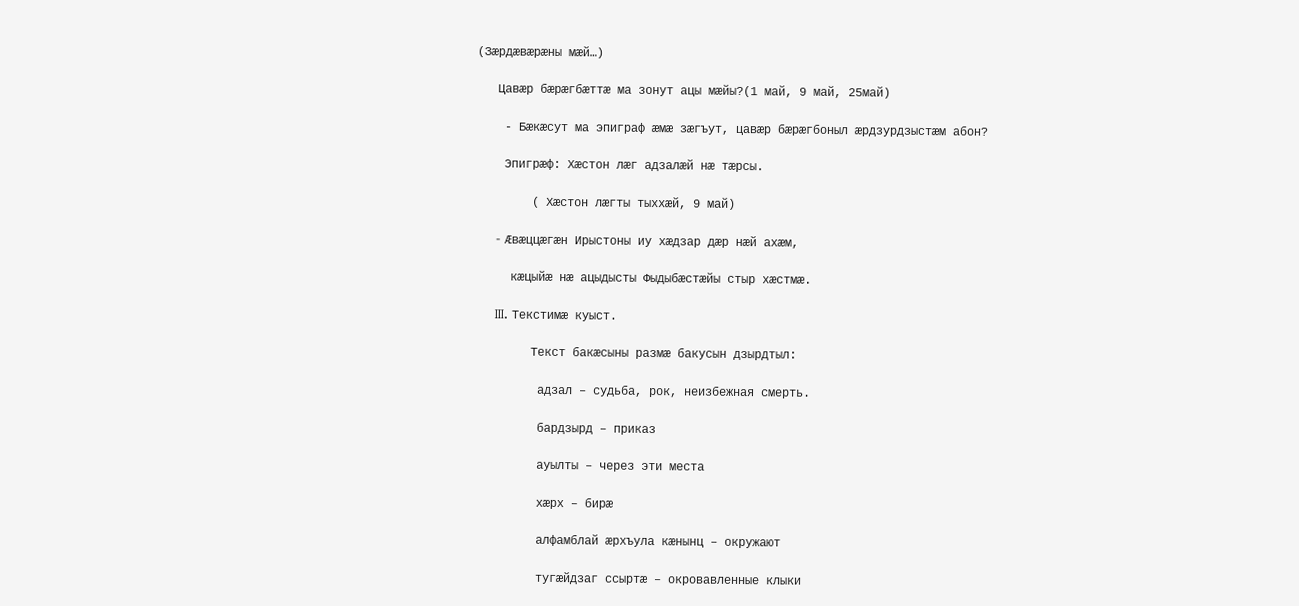(Зæрдæвæрæны мæй…)

   Цавæр бæрæгбæттæ ма зонут ацы мæйы?(1 май, 9 май, 25май)

    - Бæкæсут ма эпиграф æмæ зæгъут, цавæр бæрæгбоныл æрдзурдзыстæм абон?

    Эпигрæф: Хæстон лæг адзалæй нæ тæрсы.

        ( Хæстон лæгты тыххæй, 9 май)

     - Æвæццæгæн Ирыстоны иу хæдзар дæр нæй ахæм,

     кæцыйæ нæ ацыдысты Фыдыбæстæйы стыр хæстмæ.

     III. Текстимæ куыст.

        Текст бакæсыны размæ бакусын дзырдтыл:

         адзал – судьба, рок, неизбежная смерть.

         бардзырд – приказ

         ауылты – через эти места

         хæрх – бирæ

         алфамблай æрхъула кæнынц – окружают

         тугæйдзаг ссыртæ – окровавленные клыки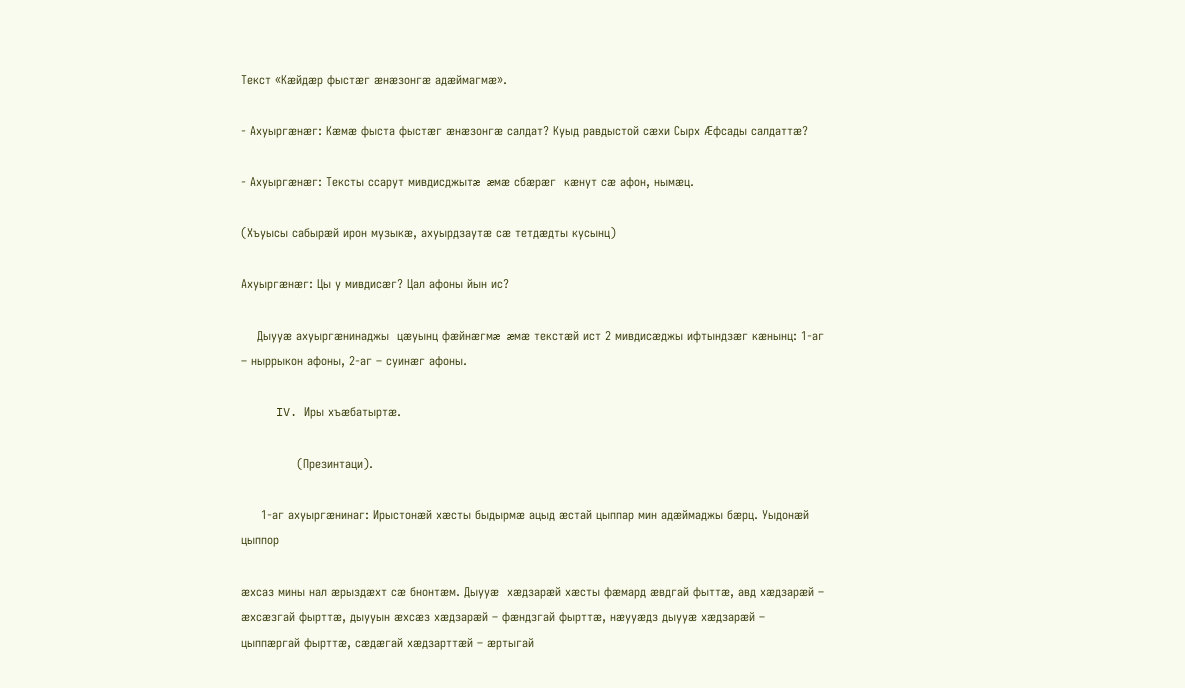Текст «Кæйдæр фыстæг æнæзонгæ адæймагмæ».

- Ахуыргæнæг: Кæмæ фыста фыстæг æнæзонгæ салдат? Куыд равдыстой сæхи Сырх Æфсады салдаттæ?

- Ахуыргæнæг: Тексты ссарут мивдисджытæ æмæ сбæрæг  кæнут сæ афон, нымæц.

(Хъуысы сабырæй ирон музыкæ, ахуырдзаутæ сæ тетдæдты кусынц)

Ахуыргæнæг: Цы у мивдисæг? Цал афоны йын ис?

    Дыууæ ахуыргæнинаджы  цæуынц фæйнæгмæ æмæ текстæй ист 2 мивдисæджы ифтындзæг кæнынц: 1-аг – ныррыкон афоны, 2-аг – суинæг афоны.

     IV. Иры хъæбатыртæ.

              (Презинтаци).

     1-аг ахуыргæнинаг: Ирыстонæй хæсты быдырмæ ацыд æстай цыппар мин адæймаджы бæрц. Уыдонæй цыппор

æхсаз мины нал æрыздæхт сæ бнонтæм. Дыууæ  хæдзарæй хæсты фæмард æвдгай фыттæ, авд хæдзарæй – æхсæзгай фырттæ, дыууын æхсæз хæдзарæй – фæндзгай фырттæ, нæууæдз дыууæ хæдзарæй – цыппæргай фырттæ, сæдæгай хæдзарттæй – æртыгай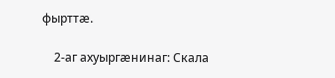фырттæ.

    2-аг ахуыргæнинаг: Скала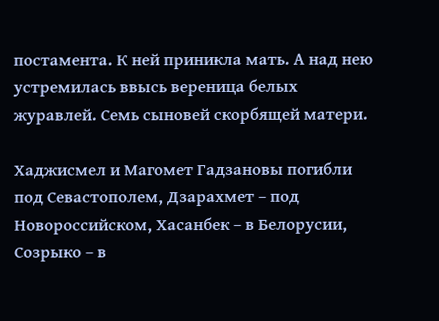постамента. К ней приникла мать. А над нею устремилась ввысь вереница белых журавлей. Семь сыновей скорбящей матери.

Хаджисмел и Магомет Гадзановы погибли под Севастополем, Дзарахмет – под Новороссийском, Хасанбек – в Белорусии, Созрыко – в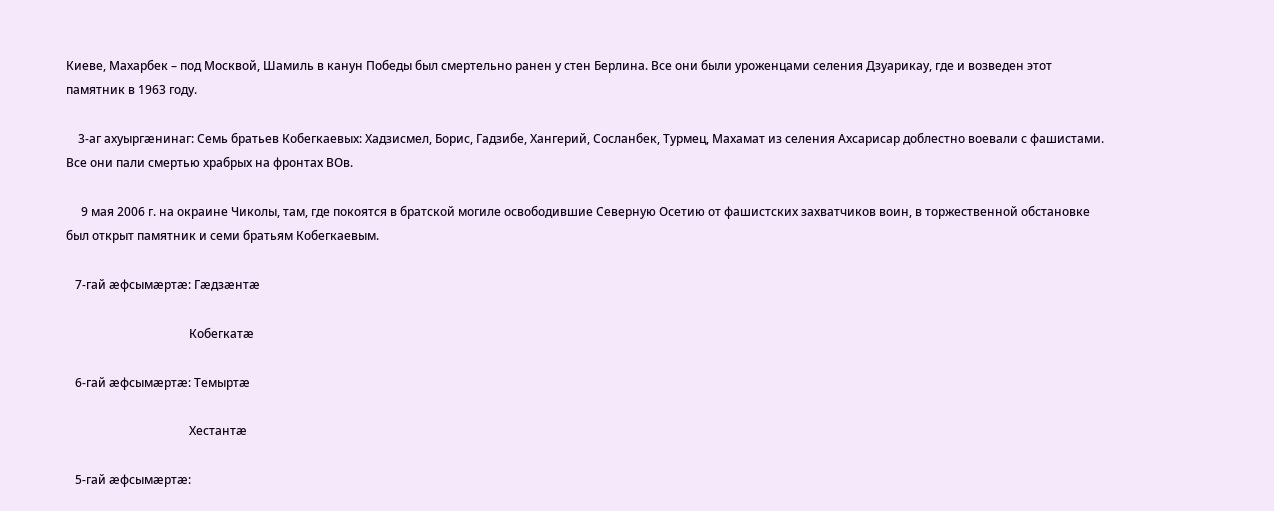Киеве, Махарбек – под Москвой, Шамиль в канун Победы был смертельно ранен у стен Берлина. Все они были уроженцами селения Дзуарикау, где и возведен этот памятник в 1963 году.

    3-аг ахуыргæнинаг: Семь братьев Кобегкаевых: Хадзисмел, Борис, Гадзибе, Хангерий, Сосланбек, Турмец, Махамат из селения Ахсарисар доблестно воевали с фашистами. Все они пали смертью храбрых на фронтах ВОв.

     9 мая 2006 г. на окраине Чиколы, там, где покоятся в братской могиле освободившие Северную Осетию от фашистских захватчиков воин, в торжественной обстановке был открыт памятник и семи братьям Кобегкаевым.

   7-гай æфсымæртæ: Гæдзæнтæ

                                         Кобегкатæ

   6-гай æфсымæртæ: Темыртæ

                                         Хестантæ

   5-гай æфсымæртæ: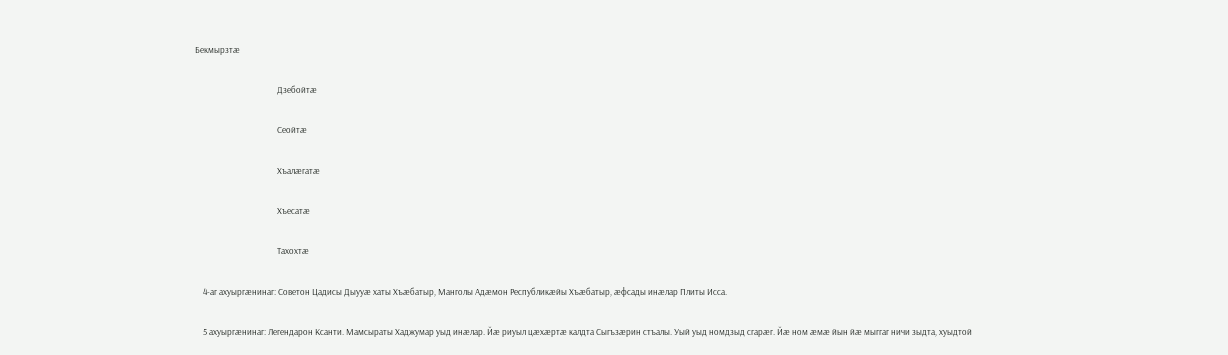Бекмырзтæ

                                         Дзебойтæ

                                         Сеойтæ

                                         Хъалæгатæ

                                         Хъесатæ

                                         Тахохтæ

    4-аг ахуыргæнинаг: Советон Цадисы Дыууæ хаты Хъæбатыр, Манголы Адæмон Республикæйы Хъæбатыр, æфсады инæлар Плиты Исса.

    5 ахуыргæнинаг: Легендарон Ксанти. Мамсыраты Хаджумар уыд инæлар. Йæ риуыл цæхæртæ калдта Сыгъзæрин стъалы. Уый уыд номдзыд сгарæг. Йæ ном æмæ йын йæ мыггаг ничи зыдта, хуыдтой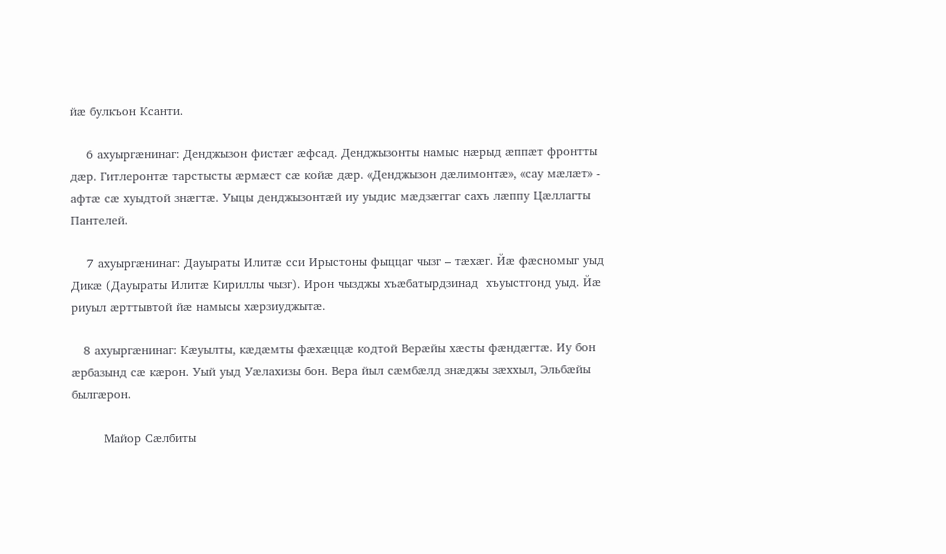йæ булкъон Ксанти.

    6 ахуыргæнинаг: Денджызон фистæг æфсад. Денджызонты намыс нæрыд æппæт фронтты дæр. Гитлеронтæ тарстысты æрмæст сæ койæ дæр. «Денджызон дæлимонтæ», «сау мæлæт» - афтæ сæ хуыдтой знæгтæ. Уыцы денджызонтæй иу уыдис мæдзæггаг сахъ лæппу Цæллагты Пантелей.

    7 ахуыргæнинаг: Дауыраты Илитæ сси Ирыстоны фыццаг чызг – тæхæг. Йæ фæсномыг уыд Дикæ (Дауыраты Илитæ Кириллы чызг). Ирон чызджы хъæбатырдзинад  хъуыстгонд уыд. Йæ риуыл æрттывтой йæ намысы хæрзиуджытæ.

   8 ахуыргæнинаг: Кæуылты, кæдæмты фæхæццæ кодтой Верæйы хæсты фæндæгтæ. Иу бон æрбазынд сæ кæрон. Уый уыд Уæлахизы бон. Вера йыл сæмбæлд знæджы зæххыл, Эльбæйы былгæрон.

        Майор Сæлбиты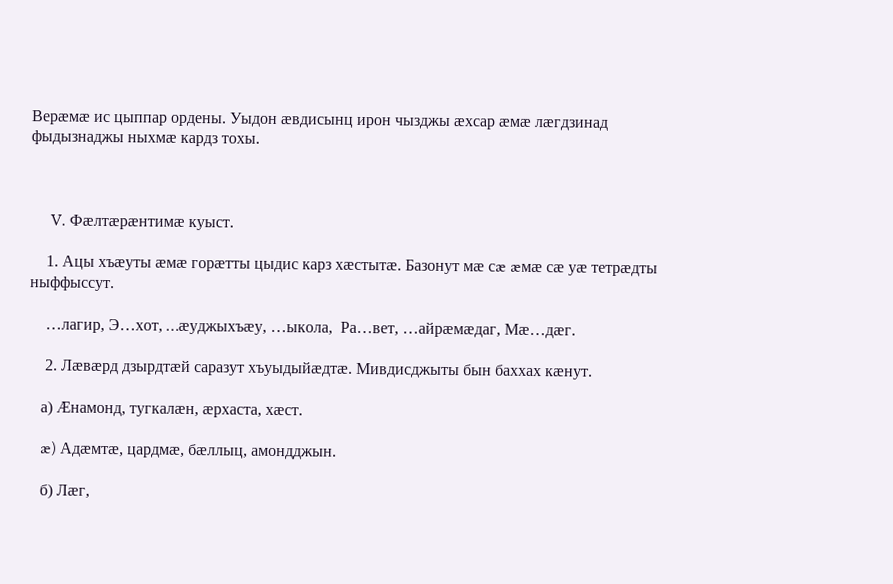Верæмæ ис цыппар ордены. Уыдон æвдисынц ирон чызджы æхсар æмæ лæгдзинад фыдызнаджы ныхмæ кардз тохы.



     V. Фæлтæрæнтимæ куыст.

    1. Ацы хъæуты æмæ горæтты цыдис карз хæстытæ. Базонут мæ сæ æмæ сæ уæ тетрæдты ныффыссут.

    …лагир, Э…хот, …æуджыхъæу, …ыкола,  Ра…вет, …айрæмæдаг, Мæ…дæг.

    2. Лæвæрд дзырдтæй саразут хъуыдыйæдтæ. Мивдисджыты бын баххах кæнут.

   а) Æнамонд, тугкалæн, æрхаста, хæст.

   æ) Адæмтæ, цардмæ, бæллыц, амондджын.

   б) Лæг,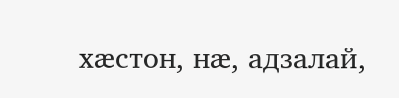хæстон, нæ, адзалай,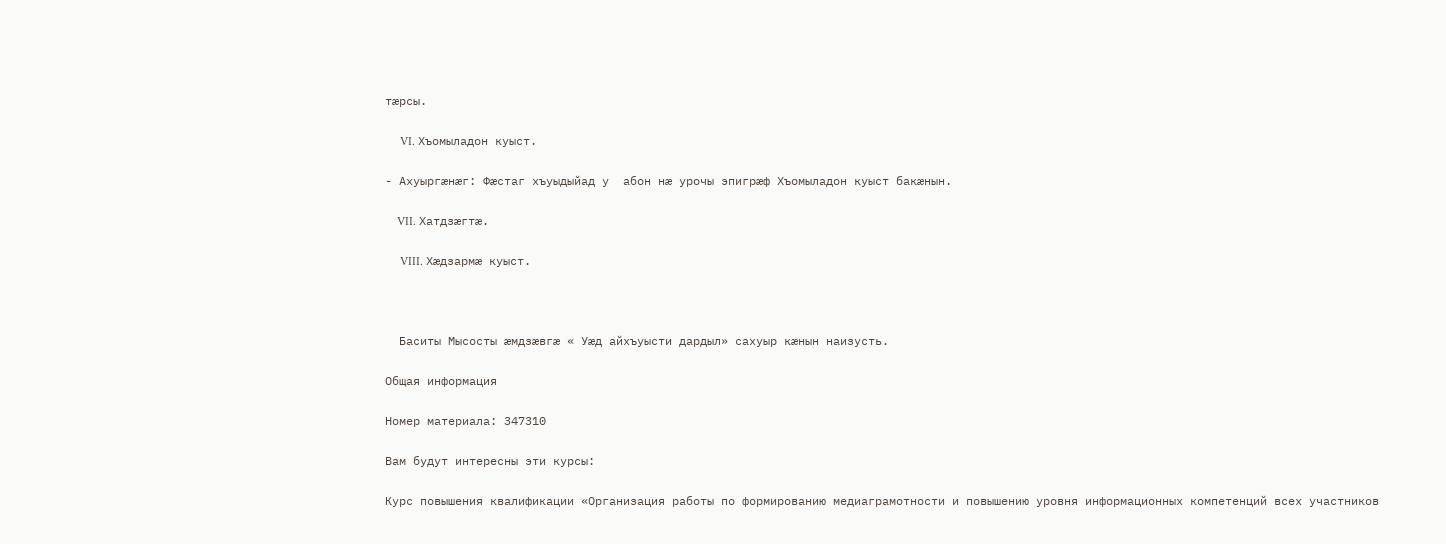тæрсы.

     VI. Хъомыладон куыст.

- Ахуыргæнæг: Фæстаг хъуыдыйад у  абон нæ урочы эпигрæф Хъомыладон куыст бакæнын.

    VII. Хатдзæгтæ.

     VIII. Хæдзармæ куыст.



  Баситы Мысосты æмдзæвгæ « Уæд айхъуысти дардыл» сахуыр кæнын наизусть.

Общая информация

Номер материала: 347310

Вам будут интересны эти курсы:

Курс повышения квалификации «Организация работы по формированию медиаграмотности и повышению уровня информационных компетенций всех участников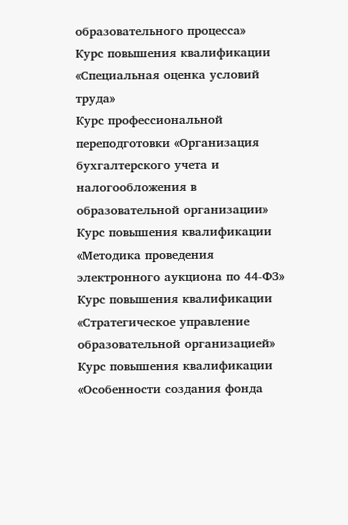образовательного процесса»
Курс повышения квалификации «Специальная оценка условий труда»
Курс профессиональной переподготовки «Организация бухгалтерского учета и налогообложения в образовательной организации»
Курс повышения квалификации «Методика проведения электронного аукциона по 44-ФЗ»
Курс повышения квалификации «Стратегическое управление образовательной организацией»
Курс повышения квалификации «Особенности создания фонда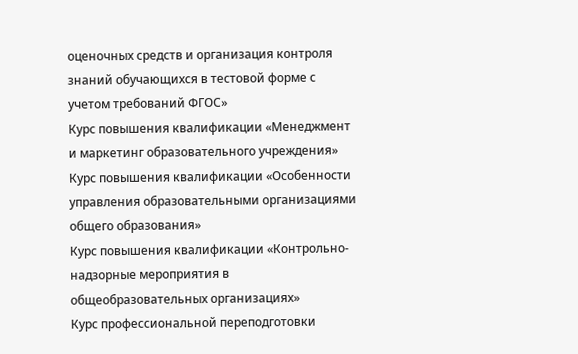оценочных средств и организация контроля знаний обучающихся в тестовой форме с учетом требований ФГОС»
Курс повышения квалификации «Менеджмент и маркетинг образовательного учреждения»
Курс повышения квалификации «Особенности управления образовательными организациями общего образования»
Курс повышения квалификации «Контрольно-надзорные мероприятия в общеобразовательных организациях»
Курс профессиональной переподготовки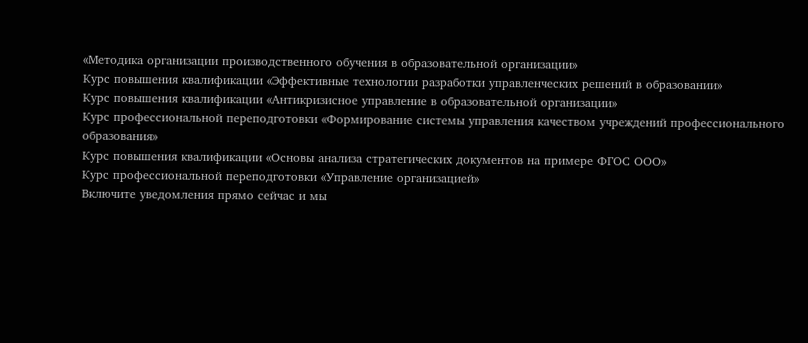«Методика организации производственного обучения в образовательной организации»
Курс повышения квалификации «Эффективные технологии разработки управленческих решений в образовании»
Курс повышения квалификации «Антикризисное управление в образовательной организации»
Курс профессиональной переподготовки «Формирование системы управления качеством учреждений профессионального образования»
Курс повышения квалификации «Основы анализа стратегических документов на примере ФГОС ООО»
Курс профессиональной переподготовки «Управление организацией»
Включите уведомления прямо сейчас и мы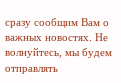сразу сообщим Вам о важных новостях. Не волнуйтесь, мы будем отправлять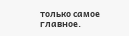только самое главное.